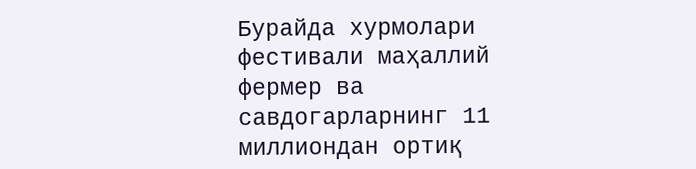Бурайда хурмолари фестивали маҳаллий фермер ва савдогарларнинг 11 миллиондан ортиқ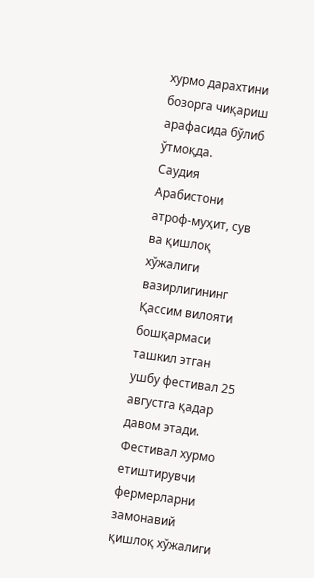хурмо дарахтини бозорга чиқариш арафасида бўлиб ўтмоқда.
Саудия Арабистони атроф-муҳит, сув ва қишлоқ хўжалиги вазирлигининг Қассим вилояти бошқармаси ташкил этган ушбу фестивал 25 августга қадар давом этади.
Фестивал хурмо етиштирувчи фермерларни замонавий қишлоқ хўжалиги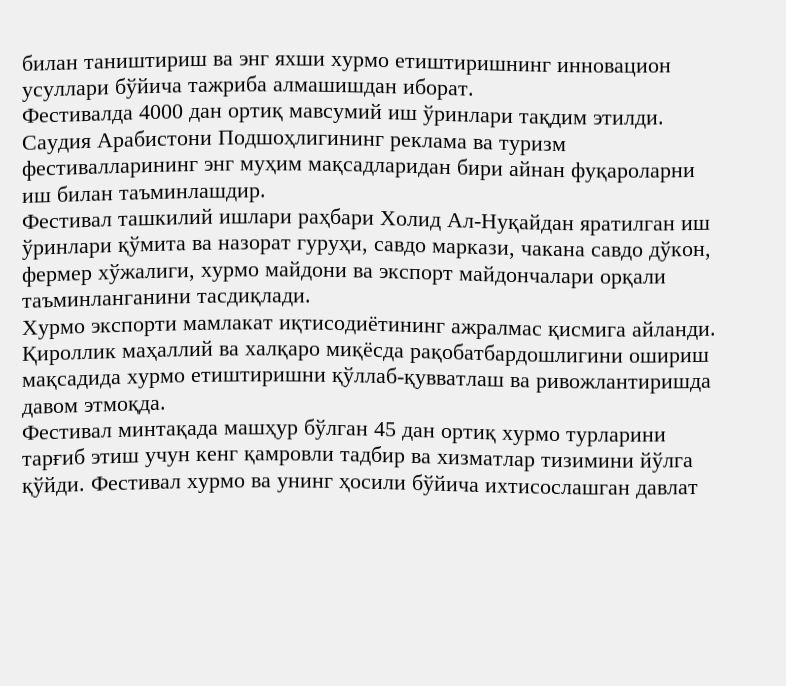билан таништириш ва энг яхши хурмо етиштиришнинг инновацион усуллари бўйича тажриба алмашишдан иборат.
Фестивалда 4000 дан ортиқ мавсумий иш ўринлари тақдим этилди. Саудия Арабистони Подшоҳлигининг реклама ва туризм фестивалларининг энг муҳим мақсадларидан бири айнан фуқароларни иш билан таъминлашдир.
Фестивал ташкилий ишлари раҳбари Холид Aл-Нуқайдан яратилган иш ўринлари қўмита ва назорат гуруҳи, савдо маркази, чакана савдо дўкон, фермер хўжалиги, хурмо майдони ва экспорт майдончалари орқали таъминланганини тасдиқлади.
Хурмо экспорти мамлакат иқтисодиётининг ажралмас қисмига айланди. Қироллик маҳаллий ва халқаро миқёсда рақобатбардошлигини ошириш мақсадида хурмо етиштиришни қўллаб-қувватлаш ва ривожлантиришда давом этмоқда.
Фестивал минтақада машҳур бўлган 45 дан ортиқ хурмо турларини тарғиб этиш учун кенг қамровли тадбир ва хизматлар тизимини йўлга қўйди. Фестивал хурмо ва унинг ҳосили бўйича ихтисослашган давлат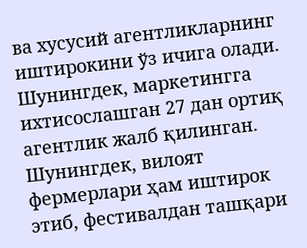ва хусусий агентликларнинг иштирокини ўз ичига олади. Шунингдек, маркетингга ихтисослашган 27 дан ортиқ агентлик жалб қилинган.
Шунингдек, вилоят фермерлари ҳам иштирок этиб, фестивалдан ташқари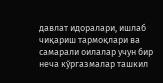давлат идоралари, ишлаб чиқариш тармоқлари ва самарали оилалар учун бир неча кўргазмалар ташкил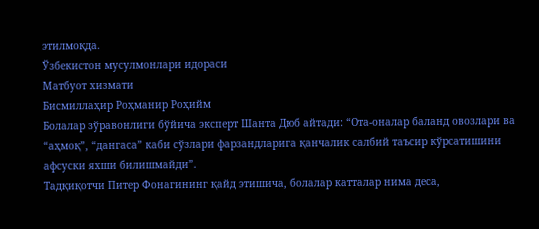этилмоқда.
Ўзбекистон мусулмонлари идораси
Матбуот хизмати
Бисмиллаҳир Роҳманир Роҳийм
Болалар зўравонлиги бўйича эксперт Шанта Дюб айтади: “Ота-оналар баланд овозлари ва “аҳмоқ”, “дангаса” каби сўзлари фарзандларига қанчалик салбий таъсир кўрсатишини афсуски яхши билишмайди”.
Тадқиқотчи Питер Фонагининг қайд этишича, болалар катталар нима деса,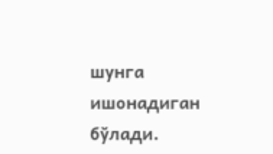шунга ишонадиган бўлади.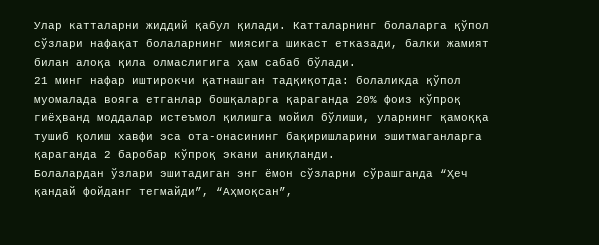Улар катталарни жиддий қабул қилади. Катталарнинг болаларга қўпол сўзлари нафақат болаларнинг миясига шикаст етказади, балки жамият билан алоқа қила олмаслигига ҳам сабаб бўлади.
21 минг нафар иштирокчи қатнашган тадқиқотда: болаликда қўпол муомалада вояга етганлар бошқаларга қараганда 20% фоиз кўпроқ гиёҳванд моддалар истеъмол қилишга мойил бўлиши, уларнинг қамоққа тушиб қолиш хавфи эса ота-онасининг бақиришларини эшитмаганларга қараганда 2 баробар кўпроқ экани аниқланди.
Болалардан ўзлари эшитадиган энг ёмон сўзларни сўрашганда “Ҳеч қандай фойданг тегмайди”, “Аҳмоқсан”,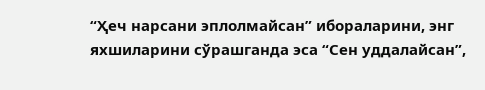“Ҳеч нарсани эплолмайсан” ибораларини, энг яхшиларини сўрашганда эса “Сен уддалайсан”,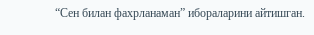“Сен билан фахрланаман” ибораларини айтишган.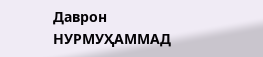Даврон НУРМУҲАММАД